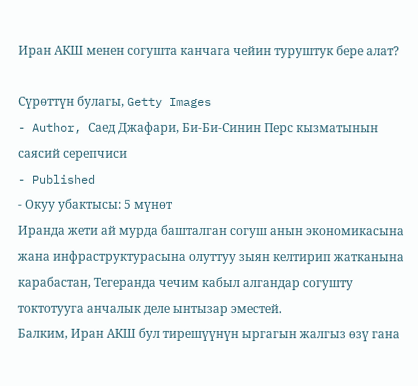Иран АКШ менен согушта канчага чейин туруштук бере алат?

Сүрөттүн булагы, Getty Images
- Author, Саед Джафари, Би-Би-Синин Перс кызматынын саясий серепчиси
- Published
- Окуу убактысы: 5 мүнөт
Иранда жети ай мурда башталган согуш анын экономикасына жана инфраструктурасына олуттуу зыян келтирип жатканына карабастан, Тегеранда чечим кабыл алгандар согушту токтотууга анчалык деле ынтызар эместей.
Балким, Иран АКШ бул тирешүүнүн ыргагын жалгыз өзү гана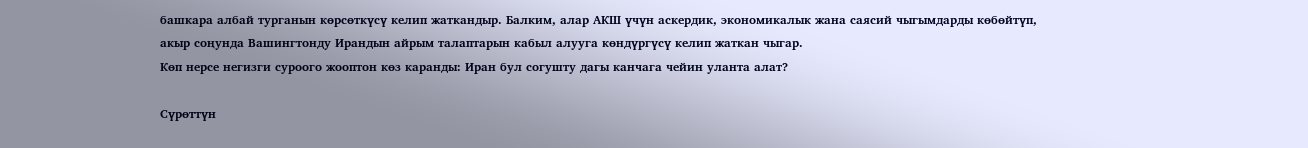башкара албай турганын көрсөткүсү келип жаткандыр. Балким, алар АКШ үчүн аскердик, экономикалык жана саясий чыгымдарды көбөйтүп, акыр соңунда Вашингтонду Ирандын айрым талаптарын кабыл алууга көндүргүсү келип жаткан чыгар.
Көп нерсе негизги суроого жооптон көз каранды: Иран бул согушту дагы канчага чейин уланта алат?

Сүрөттүн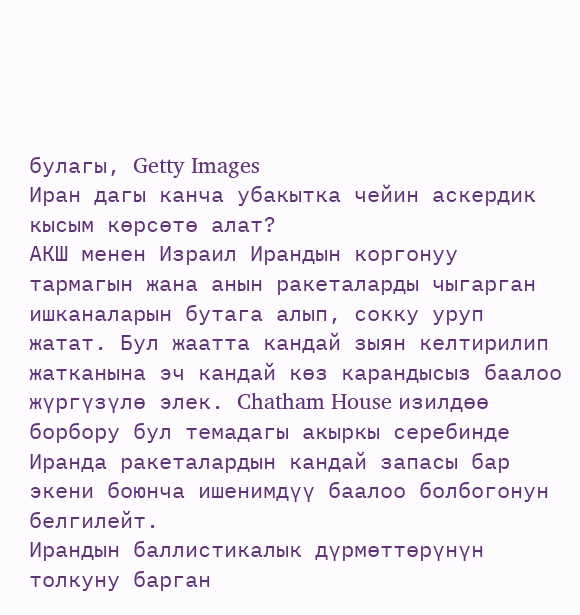булагы, Getty Images
Иран дагы канча убакытка чейин аскердик кысым көрсөтө алат?
АКШ менен Израил Ирандын коргонуу тармагын жана анын ракеталарды чыгарган ишканаларын бутага алып, сокку уруп жатат. Бул жаатта кандай зыян келтирилип жатканына эч кандай көз карандысыз баалоо жүргүзүлө элек. Chatham House изилдөө борбору бул темадагы акыркы серебинде Иранда ракеталардын кандай запасы бар экени боюнча ишенимдүү баалоо болбогонун белгилейт.
Ирандын баллистикалык дүрмөттөрүнүн толкуну барган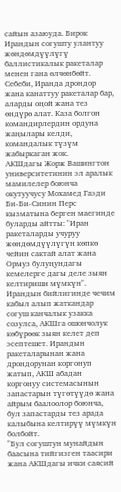сайын азаюуда. Бирок Ирандын согушту улантуу жөндөмдүүлүгү баллистикалык ракеталар менен гана өлчөнбөйт. Себеби, Иранда дрондор жана канаттуу ракеталар бар, аларды оңой жана тез өндүрө алат. Каза болгон командирлердин ордуна жаңылары келди, командалык түзүм жабыркаган жок.
АКШдагы Жорж Вашингтон университетинин эл аралык мамилелер боюнча окутуучусу Мохамед Гаэди Би-Би-Синин Перс кызматына берген маегинде буларды айтты: "Иран ракеталарды учуруу жөндөмдүүлүгүн көпкө чейин сактай алат жана Ормуз булуңундагы кемелерге дагы деле зыян келтириши мүмкүн".
Ирандын бийлигинде чечим кабыл алып жаткандар согуш канчалык узакка созулса, АКШга ошончолук көбүрөөк зыян келет деп эсептешет. Ирандын ракеталарынан жана дрондорунан коргонуп жатып, АКШ абадан коргонуу системасынын запастарын түгөтүүдө жана айрым баалоолор боюнча, бул запастарды тез арада калыбына келтирүү мүмкүн болбойт.
"Бул согуштун мунайдын баасына тийгизген таасири жана АКШдагы ички саясий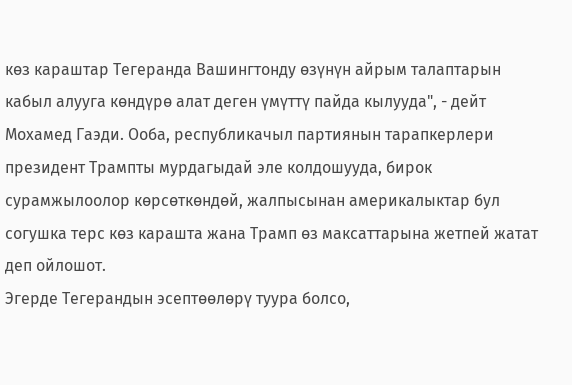көз караштар Тегеранда Вашингтонду өзүнүн айрым талаптарын кабыл алууга көндүрө алат деген үмүттү пайда кылууда", - дейт Мохамед Гаэди. Ооба, республикачыл партиянын тарапкерлери президент Трампты мурдагыдай эле колдошууда, бирок сурамжылоолор көрсөткөндөй, жалпысынан америкалыктар бул согушка терс көз карашта жана Трамп өз максаттарына жетпей жатат деп ойлошот.
Эгерде Тегерандын эсептөөлөрү туура болсо,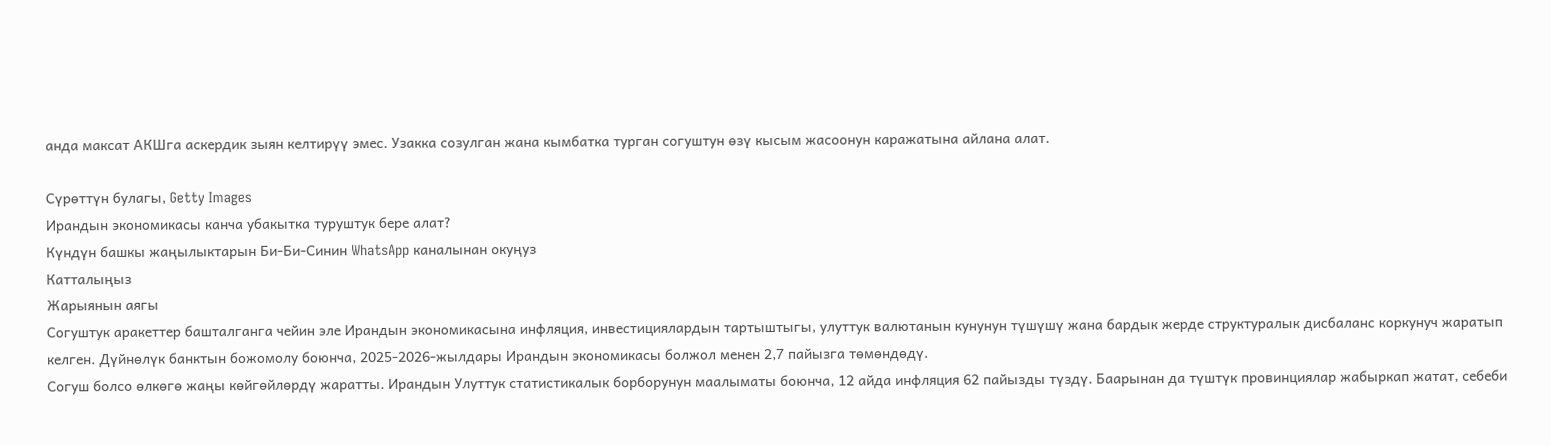анда максат АКШга аскердик зыян келтирүү эмес. Узакка созулган жана кымбатка турган согуштун өзү кысым жасоонун каражатына айлана алат.

Сүрөттүн булагы, Getty Images
Ирандын экономикасы канча убакытка туруштук бере алат?
Күндүн башкы жаңылыктарын Би-Би-Синин WhatsApp каналынан окуңуз
Катталыңыз
Жарыянын аягы
Согуштук аракеттер башталганга чейин эле Ирандын экономикасына инфляция, инвестициялардын тартыштыгы, улуттук валютанын кунунун түшүшү жана бардык жерде структуралык дисбаланс коркунуч жаратып келген. Дүйнөлүк банктын божомолу боюнча, 2025-2026-жылдары Ирандын экономикасы болжол менен 2,7 пайызга төмөндөдү.
Согуш болсо өлкөгө жаңы көйгөйлөрдү жаратты. Ирандын Улуттук статистикалык борборунун маалыматы боюнча, 12 айда инфляция 62 пайызды түздү. Баарынан да түштүк провинциялар жабыркап жатат, себеби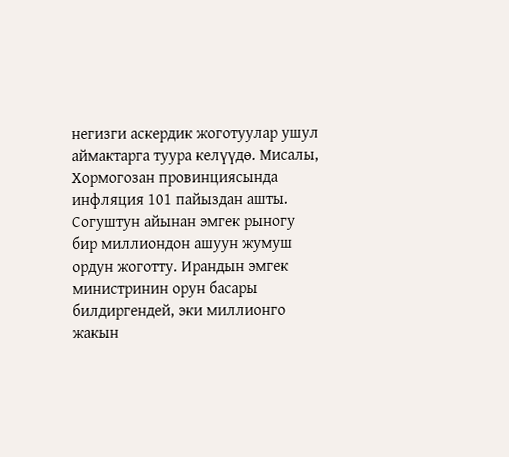негизги аскердик жоготуулар ушул аймактарга туура келүүдө. Мисалы, Хормогозан провинциясында инфляция 101 пайыздан ашты.
Согуштун айынан эмгек рыногу бир миллиондон ашуун жумуш ордун жоготту. Ирандын эмгек министринин орун басары билдиргендей, эки миллионго жакын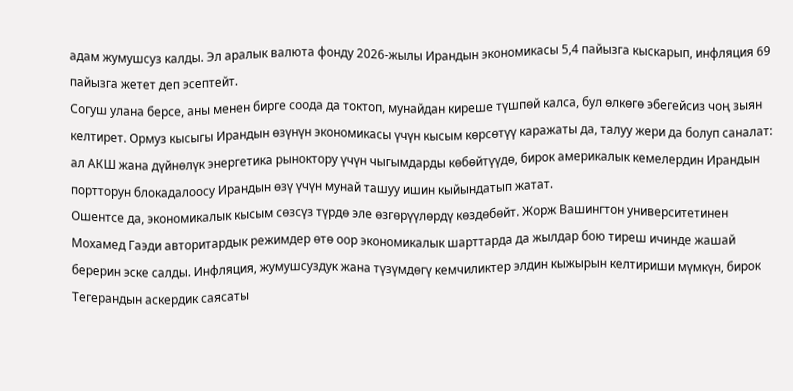адам жумушсуз калды. Эл аралык валюта фонду 2026-жылы Ирандын экономикасы 5,4 пайызга кыскарып, инфляция 69 пайызга жетет деп эсептейт.
Согуш улана берсе, аны менен бирге соода да токтоп, мунайдан киреше түшпөй калса, бул өлкөгө эбегейсиз чоң зыян келтирет. Ормуз кысыгы Ирандын өзүнүн экономикасы үчүн кысым көрсөтүү каражаты да, талуу жери да болуп саналат: ал АКШ жана дүйнөлүк энергетика рыноктору үчүн чыгымдарды көбөйтүүдө, бирок америкалык кемелердин Ирандын портторун блокадалоосу Ирандын өзү үчүн мунай ташуу ишин кыйындатып жатат.
Ошентсе да, экономикалык кысым сөзсүз түрдө эле өзгөрүүлөрдү көздөбөйт. Жорж Вашингтон университетинен Мохамед Гаэди авторитардык режимдер өтө оор экономикалык шарттарда да жылдар бою тиреш ичинде жашай берерин эске салды. Инфляция, жумушсуздук жана түзүмдөгү кемчиликтер элдин кыжырын келтириши мүмкүн, бирок Тегерандын аскердик саясаты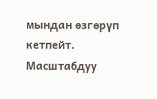мындан өзгөрүп кетпейт. Масштабдуу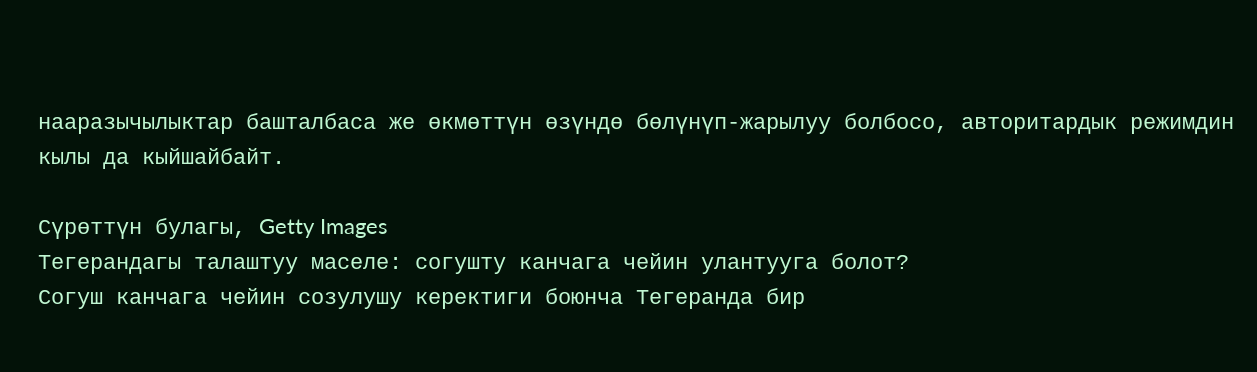нааразычылыктар башталбаса же өкмөттүн өзүндө бөлүнүп-жарылуу болбосо, авторитардык режимдин кылы да кыйшайбайт.

Сүрөттүн булагы, Getty Images
Тегерандагы талаштуу маселе: согушту канчага чейин улантууга болот?
Согуш канчага чейин созулушу керектиги боюнча Тегеранда бир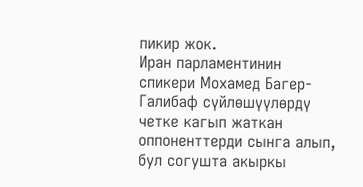пикир жок.
Иран парламентинин спикери Мохамед Багер-Галибаф сүйлөшүүлөрдү четке кагып жаткан оппоненттерди сынга алып, бул согушта акыркы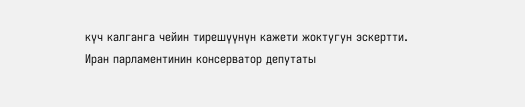күч калганга чейин тирешүүнүн кажети жоктугун эскертти.
Иран парламентинин консерватор депутаты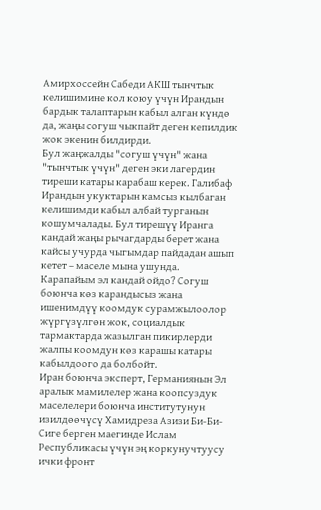Амирхоссейн Сабеди АКШ тынчтык келишимине кол коюу үчүн Ирандын бардык талаптарын кабыл алган күндө да, жаңы согуш чыкпайт деген кепилдик жок экенин билдирди.
Бул жаңжалды "согуш үчүн" жана "тынчтык үчүн" деген эки лагердин тиреши катары карабаш керек. Галибаф Ирандын укуктарын камсыз кылбаган келишимди кабыл албай турганын кошумчалады. Бул тирешүү Иранга кандай жаңы рычагдарды берет жана кайсы учурда чыгымдар пайдадан ашып кетет – маселе мына ушунда.
Карапайым эл кандай ойдо? Согуш боюнча көз карандысыз жана ишенимдүү коомдук сурамжылоолор жүргүзүлгөн жок, социалдык тармактарда жазылган пикирлерди жалпы коомдун көз карашы катары кабылдоого да болбойт.
Иран боюнча эксперт, Германиянын Эл аралык мамилелер жана коопсуздук маселелери боюнча институтунун изилдөөчүсү Хамидреза Азизи Би-Би-Сиге берген маегинде Ислам Республикасы үчүн эң коркунучтуусу ички фронт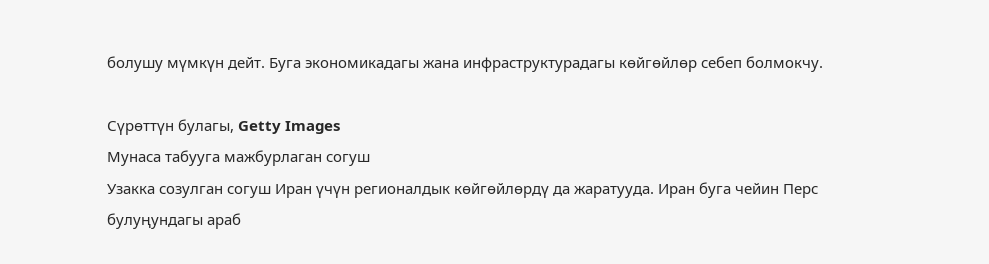болушу мүмкүн дейт. Буга экономикадагы жана инфраструктурадагы көйгөйлөр себеп болмокчу.

Сүрөттүн булагы, Getty Images
Мунаса табууга мажбурлаган согуш
Узакка созулган согуш Иран үчүн регионалдык көйгөйлөрдү да жаратууда. Иран буга чейин Перс булуңундагы араб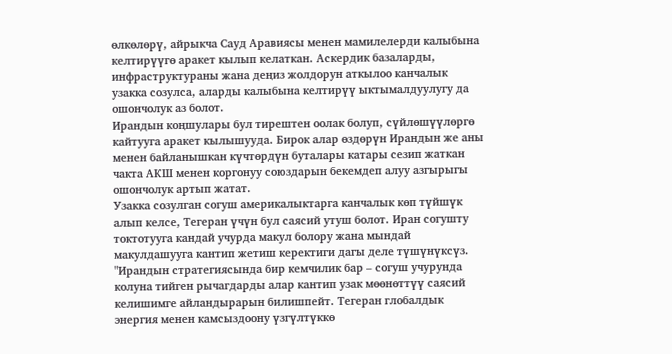өлкөлөрү, айрыкча Сауд Аравиясы менен мамилелерди калыбына келтирүүгө аракет кылып келаткан. Аскердик базаларды, инфраструктураны жана деңиз жолдорун аткылоо канчалык узакка созулса, аларды калыбына келтирүү ыктымалдуулугу да ошончолук аз болот.
Ирандын коңшулары бул тирештен оолак болуп, сүйлөшүүлөргө кайтууга аракет кылышууда. Бирок алар өздөрүн Ирандын же аны менен байланышкан күчтөрдүн буталары катары сезип жаткан чакта АКШ менен коргонуу союздарын бекемдеп алуу азгырыгы ошончолук артып жатат.
Узакка созулган согуш америкалыктарга канчалык көп түйшүк алып келсе, Тегеран үчүн бул саясий утуш болот. Иран согушту токтотууга кандай учурда макул болору жана мындай макулдашууга кантип жетиш керектиги дагы деле түшүнүксүз.
"Ирандын стратегиясында бир кемчилик бар – согуш учурунда колуна тийген рычагдарды алар кантип узак мөөнөттүү саясий келишимге айландырарын билишпейт. Тегеран глобалдык энергия менен камсыздоону үзгүлтүккө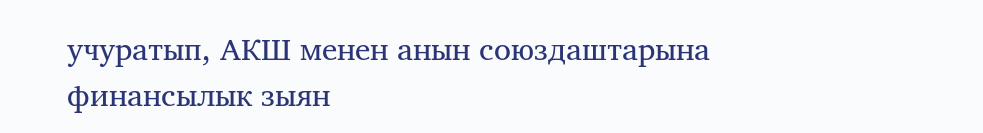учуратып, АКШ менен анын союздаштарына финансылык зыян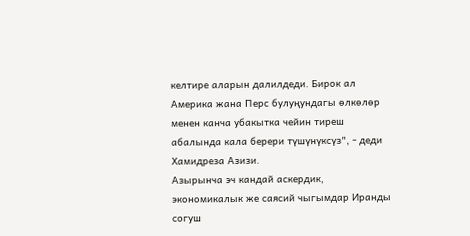келтире аларын далилдеди. Бирок ал Америка жана Перс булуңундагы өлкөлөр менен канча убакытка чейин тиреш абалында кала берери түшүнүксүз", - деди Хамидреза Азизи.
Азырынча эч кандай аскердик, экономикалык же саясий чыгымдар Иранды согуш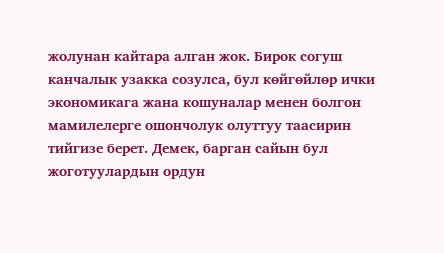жолунан кайтара алган жок. Бирок согуш канчалык узакка созулса, бул көйгөйлөр ички экономикага жана кошуналар менен болгон мамилелерге ошончолук олуттуу таасирин тийгизе берет. Демек, барган сайын бул жоготуулардын ордун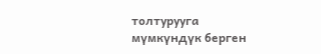толтурууга мүмкүндүк берген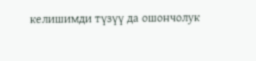келишимди түзүү да ошончолук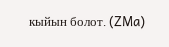кыйын болот. (ZMa)